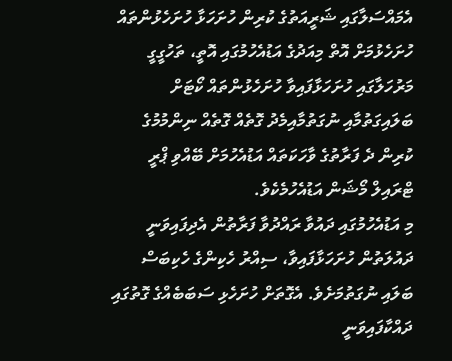އެމައްސަލާގައި ޝަރީއަތުގެ ކުރިން ހުށަހަޅާ ހުށަހެޅުންތައް ހުށަހެޅުމަށް އޮތް މިއަދުގެ އަޑުއެހުމުގައި އޮތީ، ތަހުގީގީ މަރުހަލާގައި ހުށަހަޅާފައިވާ ހުށަހެޅުންތައް ކޯޓަށް ބަލައިގަތުމާއި ނުގަތުމާއިމެދު ގޮތެއް ގޮތެއް ނިންމުމުގެ ކުރިން ދެ ފަރާތުގެ ވާހަކަތައް އަޑުއެހުމަށް ބޭއްވި ޕްރީ ޓްރައިލް މޯޝަން އަޑުއެހުމެކެވެ.
މި އަޑުއެހުމުގައި ދައުވާ ރައްދުވާ ފަރާތުން އެދިފައިވަނީ ދައުލަތުން ހުށަހަޅާފައިވާ، ސިއްރު ހެކިންގެ ހެކިބަސް ބަލައި ނުގަތުމަށެވެ. އެގޮތަށް ހުށަހެޅި ސަބަބެއްގެ ގޮތުގައި ދައްކާފައިވަނީ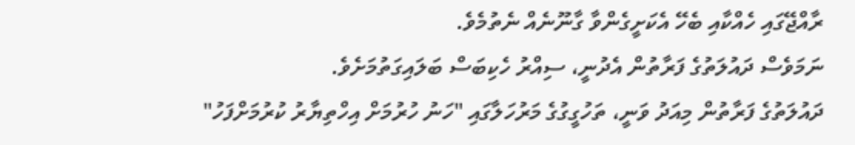ރާއްޖޭގައި ހެއްކާއި ބެހޭ އެކަށީގެންވާ ގާނޫނެއް ނެތުމެވެ.
ނަމަވެސް ދައުލަތުގެ ފަރާތުން އެދުނީ، ސިއްރު ހެކިބަސް ބަލައިގަތުމަށެވެ.
ދައުލަތުގެ ފަރާތުން މިއަދު ވަނީ، ތަހުގީގުގެ މަރުހަލާގައި "ހަނު ހުރުމަށް އިހްތިޔާރު ކުރުމަށްފަހު"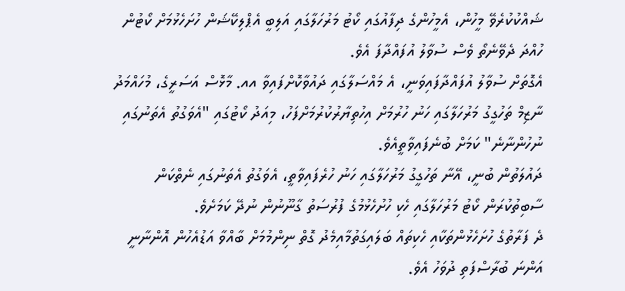ޝައްކުކުރެވޭ މީހުން، އެމީހުންގެ ދިފާއުގައި ކޯޓު މަރުހަލާގައި އަލިބީ އެޕްލިކޭޝަން ހުށަހެޅުމަށް ކޯޓުން ހުއްދަ ދެވޭނެތޯ ވެސް ސުވާލު އުފައްދާފަ އެވެ.
އެގޮތަށް ސުވާލު އުފައްދާފައިވަނީ، އެ މައްސަލާގައި ދައުވާކޮށްފައިވާ އއ. މާޅޮސް އަސަރީގެ، މުހައްމަދު ނާޒިމް ތަހުގީގު މަރުހަލާގައި ހަނު ހުރުމަށް އިހުތިޔާރުކުރުމަށްފަހު، މިއަދު ކޯޓުގައި "އެވަގުތު އެތަނުގައި ނުހުންނާނެ" ކަމަށް ބުނެފައިވާތީއެވެ.
ދައުލަތުން ބުނީ، އޭނާ ތަހުގީގު މަރުހަލާގައި ހަނު ހުރެފައިވާތީ، އެވަގުތު އެތަނުގައި ނެތްކަން ސާބިތުކުރަން ކޯޓު މަރުހަލާގައި ހެކި ހުށުހެޅުމުގެ ފުރުސަތު ގާނޫނުން ނުދޭ ކަމަށެވެ.
ދެ ފަރާތުގެ ހުށަހެޅުންތަކާއި ހެކިތައް ބަލައިގަތުމާއިމެދު ގޮތް ނިންމުމަށް ބާއްވާ އަޑުއެހުން އޮންނާނީ އަންނަ ބުރާސްފަތި ދުވަހު އެވެ.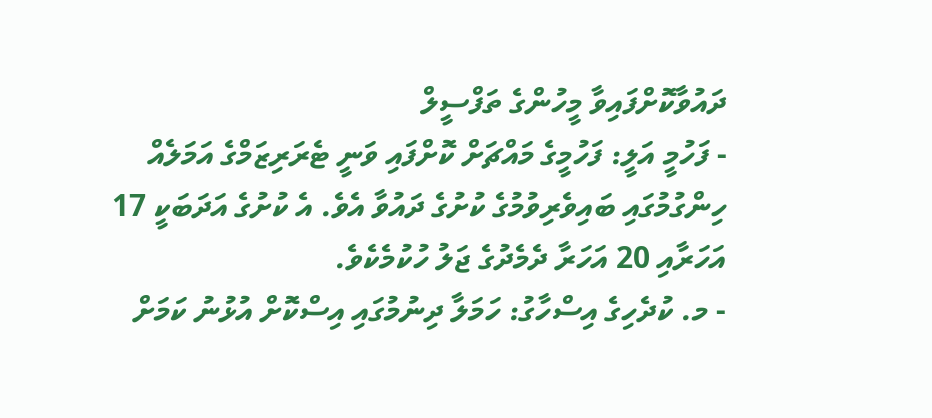ދައުވާކޮށްފައިވާ މީހުންގެ ތަފްސީލް
- ފަހުމީ އަލީ: ފަހުމީގެ މައްޗަށް ކޮށްފައި ވަނީ ޓެރަރިޒަމްގެ އަމަލެއް ހިންގުމުގައި ބައިވެރިވުމުގެ ކުށުގެ ދައުވާ އެވެ. އެ ކުށުގެ އަދަބަކީ 17 އަހަރާއި 20 އަހަރާ ދެމެދުގެ ޖަލު ހުކުމެކެވެ.
- މ. ކުދެހިގެ އިސްހާގު: ހަމަލާ ދިނުމުގައި އިސްކޮށް އުޅުނު ކަމަށް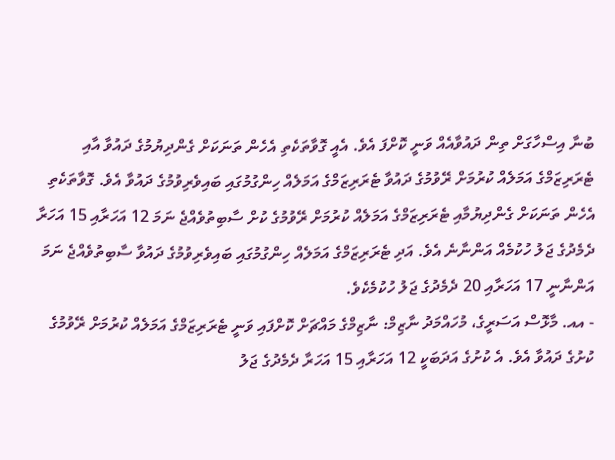ބުނާ އިސްހާގަށް ތިން ދައުވާއެއް ވަނީ ކޮށްފަ އެވެ. އެއީ ގޮވާތަކެތި އެހެން ތަނަކަށް ގެންދިޔުމުގެ ދައުވާ އާއި ޓެރަރިޒަމްގެ އަމަލެއް ކުރުމަށް ރޭވުމުގެ ދައުވާ ޓެރަރިޒަމްގެ އަމަލެއް ހިންގުމުގައި ބައިވެރިވުމުގެ ދައުވާ އެވެ. ގޮވާތަކެތި އެހެން ތަނަކަށް ގެންދިޔުމާއި ޓެރަރިޒަމްގެ އަމަލެއް ކުރުމަށް ރޭވުމުގެ ކުށް ސާބިތުވެއްޖެ ނަމަ 12 އަހަރާއި 15 އަހަރާ ދެމެދުގެ ޖަލު ހުކުމެއް އަންނާނެ އެވެ. އަދި ޓެރަރިޒަމްގެ އަމަލެއް ހިންގުމުގައި ބައިވެރިވުމުގެ ދައުވާ ސާބިތުވެއްޖެ ނަމަ އަންނާނީ 17 އަހަރާއި 20 ދެމެދުގެ ޖަލު ހުކުމެކެވެ.
- އއ. މާޅޮސް އަސަރީގެ، މުހައްމަދު ނާޒިމް: ނާޒިމްގެ މައްޗަށް ކޮށްފައި ވަނީ ޓެރަރިޒަމްގެ އަމަލެއް ކުރުމަށް ރޭވުމުގެ ކުށުގެ ދައުވާ އެވެ. އެ ކުށުގެ އަދަބަކީ 12 އަހަރާއި 15 އަހަރާ ދެމެދުގެ ޖަލު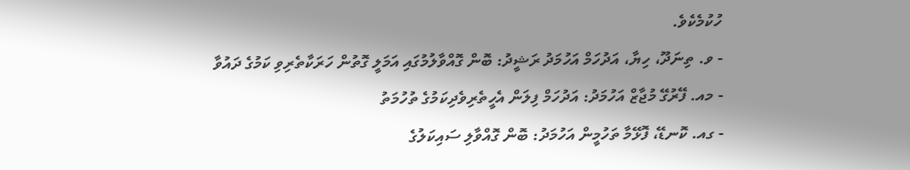ހުކުމެކެވެ.
- ވ. ތިނަދޫ، ހިޔާ، އަދުހަމް އަހުމަދު ރަޝީދު: ބޮން ގޮއްވާލުމުގައި އަމަލީ ގޮތުން ހަރަކާތެރިވި ކަމުގެ ދައުވާ
- މއ. ފޭރުގޭ މުޖާޒް އަހުމަދު: އަދުހަމް ފިލަން އެހީތެރިވެދިކަމުގެ ތުހުމަތު
- ގއ. ކޮނޑޭ، ފޮޅޭމާ ތަހުމީން އަހުމަދު: ބޮން ގޮއްވާލި ސައިކަލުގެ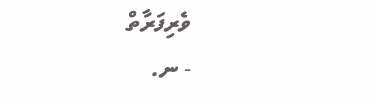ވެރިފަރާތް
- ނ.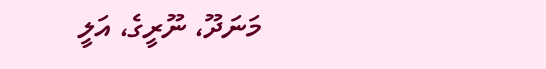މަނަދޫ، ނޫރީގެ، އަލީ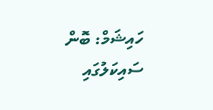ހައިޝަމް: ބޮން ސައިކަލުގައި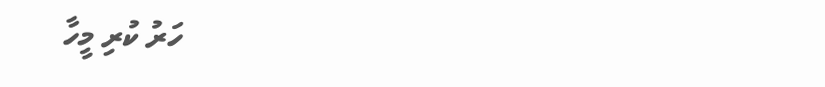ހަރު ކުރި މީހާ